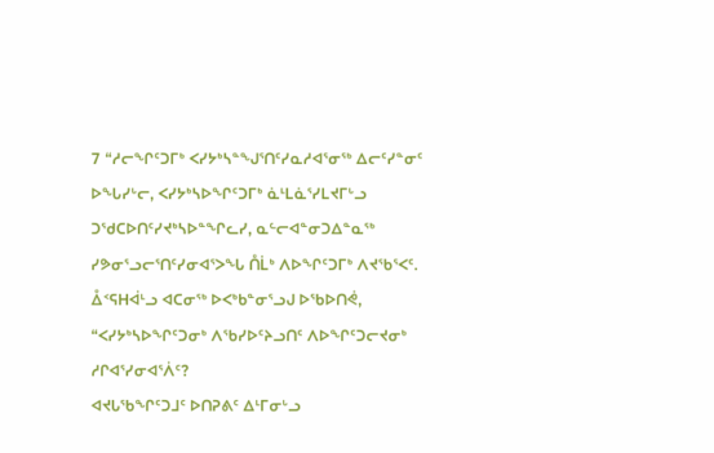7 “ᓱᓕᖏᑦᑐᒥᒃ ᐸᓯᔭᒃᓴᓐᖑᕐᑎᑦᓯᓇᓱᐊᕐᓂᖅ ᐃᓕᑦᓯᓐᓂᑦ ᐅᖓᓯᒡᓕ, ᐸᓯᔭᒃᓴᐅᖏᑦᑐᒥᒃ ᓈᒻᒪᓈᕐᓯᒪᔪᒥᒡᓗ ᑐᖁᑕᐅᑎᑦᓯᔪᒃᓴᐅᓐᖏᓚᓯ, ᓇᓪᓕᐊᓐᓂᑐᐃᓐᓇᖅ ᓯᕗᓂᕐᓗᓕᕐᑎᑦᓯᓂᐊᕐᐳᖓ ᑍᒫᒃ ᐱᐅᖏᑦᑐᒥᒃ ᐱᔪᖃᕐᐸᑦ.
ᐂᑉᕋᕼᐋᒻᓗ ᐊᑕᓂᖅ ᐅᐸᒃᑲᓐᓂᕐᓗᒍ ᐅᖃᐅᑎᕚ, “ᐸᓯᔭᒃᓴᐅᖏᑦᑐᓂᒃ ᐱᖃᓯᐅᑦᔨᓗᑎᑦ ᐱᐅᖏᑦᑐᓕᔪᓂᒃ ᓱᒋᐊᕐᓯᓂᐊᕐᐲᑦ?
ᐊᔪᒐᖃᖏᑦᑐᒧᑦ ᐅᑎᕈᕕᑦ ᐃᒻᒥᓂᒡᓗ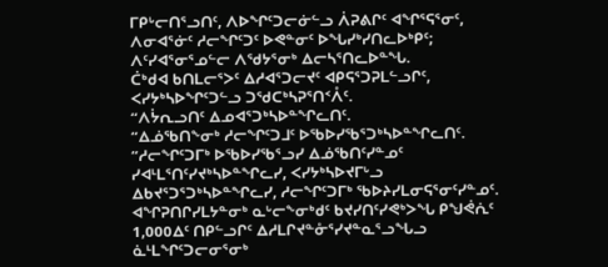ᒥᑭᒡᓕᑎᕐᓗᑎᑦ, ᐱᐅᖏᑦᑐᓕᓃᓪᓗ ᐲᕈᕕᒋᑦ ᐊᖏᕐᕋᕐᓂᑦ,
ᐱᓂᐊᕐᓃᑦ ᓱᓕᖏᑦᑐᑦ ᐅᕙᓐᓂᑦ ᐅᖓᓯᒃᓯᑎᓚᐅᒃᑭᑦ; ᐱᑦᓯᐊᕐᓂᕐᓄᓪᓕ ᐱᖁᔭᕐᓂᒃ ᐃᓕᓴᕐᑎᓚᐅᓐᖓ.
ᑖᒃᑯᐊ ᑲᑎᒪᓕᕐᐳᑦ ᐃᓱᐊᕐᑐᓕᔪᑦ ᐊᑭᕋᕐᑐᕈᒪᓪᓗᒋᑦ, ᐸᓯᔭᒃᓴᐅᖏᑦᑐᓪᓗ ᑐᖁᑕᒃᓴᕈᕐᑎᑉᐰᑦ.
“ᐱᔮᕆᓗᑎᑦ ᐃᓄᐊᕐᑐᒃᓴᐅᓐᖏᓚᑎᑦ.
“ᐃᓅᖃᑎᖕᓂᒃ ᓱᓕᖏᑦᑐᒧᑦ ᐅᖃᐅᓯᖃᕐᑐᒃᓴᐅᓐᖏᓚᑎᑦ.
“ᓱᓕᖏᑦᑐᒥᒃ ᐅᖃᐅᓯᖃᕐᓗᓯ ᐃᓅᖃᑎᑦᓯᓐᓄᑦ ᓯᐊᒻᒪᕐᑎᑦᓯᔪᒃᓴᐅᓐᖏᓚᓯ, ᐸᓯᔭᒃᓴᐅᔪᒥᒡᓗ ᐃᑲᔪᕐᑐᕐᑐᒃᓴᐅᓐᖏᓚᓯ, ᓱᓕᖏᑦᑐᒥᒃ ᖃᐅᔨᓯᒪᓂᕋᕐᓂᑦᓯᓐᓄᑦ.
ᐊᖏᕈᑎᒋᓯᒪᔭᓐᓂᒃ ᓇᒡᓕᖕᓂᒃᑯᑦ ᑲᔪᓯᑎᑦᓯᕙᒃᐳᖓ ᑭᖑᕚᕇᑦ 1,000ᐃᑦ ᑎᑭᓪᓗᒋᑦ ᐃᓱᒪᒋᔪᓐᓁᕐᓯᔪᓐᓇᕐᓗᖓᓗ ᓈᒻᒪᖏᑦᑐᓕᓂᕐᓂᒃ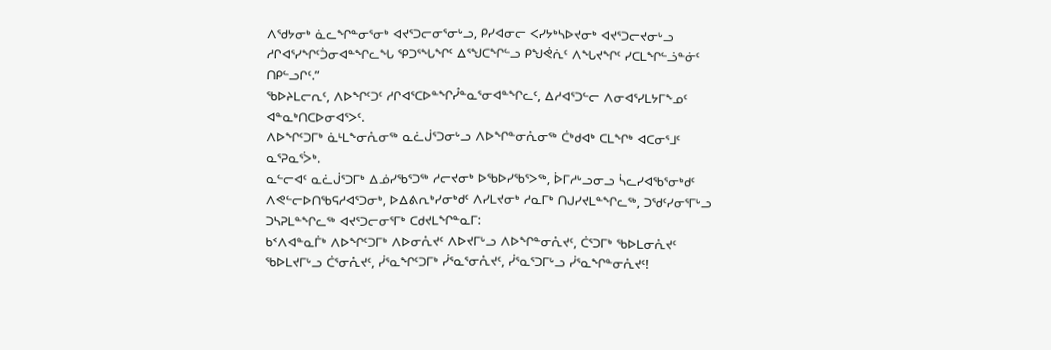ᐱᖁᔭᓂᒃ ᓈᓚᖏᓐᓂᕐᓂᒃ ᐊᔪᕐᑐᓕᓂᕐᓂᒡᓗ, ᑭᓯᐊᓂᓕ ᐸᓯᔭᒃᓴᐅᔪᓂᒃ ᐊᔪᕐᑐᓕᔪᓂᒡᓗ ᓱᒋᐊᕐᓯᖏᑦᑑᓂᐊᓐᖏᓚᖓ ᕿᑐᕐᖓᖏᑦ ᐃᕐᖑᑕᖏᓪᓗ ᑭᖑᕚᕇᑦ ᐱᖓᔪᖏᑦ ᓯᑕᒪᖏᓪᓘᓐᓃᑦ ᑎᑭᓪᓗᒋᑦ.”
ᖃᐅᔨᒪᓕᕆᑦ, ᐱᐅᖏᑦᑐᑦ ᓱᒋᐊᕐᑕᐅᓐᖏᓮᓐᓇᕐᓂᐊᓐᖏᓚᑦ, ᐃᓱᐊᕐᑐᓪᓕ ᐱᓂᐊᕐᓯᒪᔭᒥᖕᓄᑦ ᐊᓐᓇᒃᑎᑕᐅᓂᐊᕐᐳᑦ.
ᐱᐅᖏᑦᑐᒥᒃ ᓈᒻᒪᖕᓂᕅᓂᖅ ᓇᓛᒎᕐᑐᓂᒡᓗ ᐱᐅᖏᓐᓂᕅᓂᖅ ᑖᒃᑯᐊᒃ ᑕᒪᖏᒃ ᐊᑕᓂᕐᒧᑦ ᓇᕐᕈᓇᕐᐴᒃ.
ᓇᓪᓕᐊᑦ ᓇᓛᒎᕐᑐᒥᒃ ᐃᓅᓯᖃᕐᑐᖅ ᓱᓕᔪᓂᒃ ᐅᖃᐅᓯᖃᕐᐳᖅ, ᐆᒥᓱᒡᓗᓂᓗ ᓵᓚᓯᐊᖃᕐᓂᒃᑯᑦ ᐱᕙᓪᓕᐅᑎᖃᕋᓱᐊᕐᑐᓂᒃ, ᐅᐃᕕᕆᒃᓯᓂᒃᑯᑦ ᐱᓯᒪᔪᓂᒃ ᓱᓇᒥᒃ ᑎᒍᓯᔪᒪᓐᖏᓚᖅ, ᑐᖁᑦᓯᓂᕐᒥᒡᓗ ᑐᓴᕈᒪᓐᖏᓚᖅ ᐊᔪᕐᑐᓕᓂᕐᒥᒃ ᑕᑯᔪᒪᖏᓐᓇᒥ:
ᑲᑉᐱᐊᓐᓇᒦᒃ ᐱᐅᖏᑦᑐᒥᒃ ᐱᐅᓂᕅᔪᑦ ᐱᐅᔪᒥᒡᓗ ᐱᐅᖏᓐᓂᕅᔪᑦ, ᑖᕐᑐᒥᒃ ᖃᐅᒪᓂᕅᔪᑦ ᖃᐅᒪᔪᒥᒡᓗ ᑖᕐᓂᕅᔪᑦ, ᓰᕐᓇᖏᑦᑐᒥᒃ ᓰᕐᓇᕐᓂᕅᔪᑦ, ᓰᕐᓇᕐᑐᒥᒡᓗ ᓰᕐᓇᖏᓐᓂᕅᔪᑦ!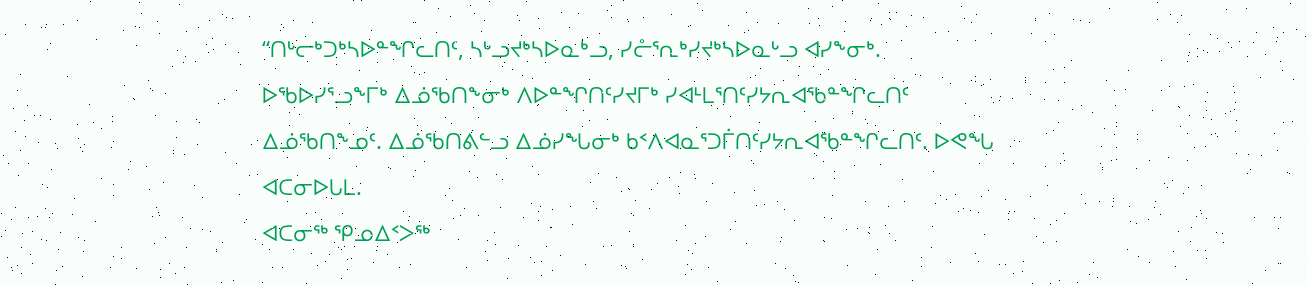“ᑎᒡᓕᒃᑐᒃᓴᐅᓐᖏᓚᑎᑦ, ᓴᒡᓗᔪᒃᓴᐅᓇᒃᓗ, ᓯᓔᕐᕆᒃᓯᔪᒃᓴᐅᓇᒡᓗ ᐊᓯᖕᓂᒃ.
ᐅᖃᐅᓯᕐᓗᖕᒥᒃ ᐃᓅᖃᑎᖕᓂᒃ ᐱᐅᓐᖏᑎᑦᓯᔪᒥᒃ ᓯᐊᒻᒪᕐᑎᑦᓯᔭᕆᐊᖃᓐᖏᓚᑎᑦ ᐃᓅᖃᑎᖕᓄᑦ. ᐃᓅᖃᑎᕕᓪᓗ ᐃᓅᓯᖓᓂᒃ ᑲᑉᐱᐊᓇᕐᑐᒦᑎᑦᓯᔭᕆᐊᖃᓐᖏᓚᑎᑦ. ᐅᕙᖓ ᐊᑕᓂᐅᒐᒪ.
ᐊᑕᓂᖅ ᕿᓄᐃᑉᐳᖅ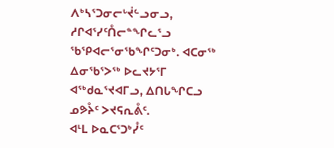ᐱᒃᓴᕐᑐᓂᓕᒡᔫᓪᓗᓂᓗ, ᓱᒋᐊᕐᓯᑦᑍᓕᓐᖏᓚᕐᓗ ᖃᕿᐊᓕᕐᓂᖃᖏᑦᑐᓂᒃ. ᐊᑕᓂᖅ ᐃᓂᖃᕐᐳᖅ ᐅᓚᔪᔭᕐᒥ ᐊᖅᑯᓇᕐᔪᐊᒥᓗ, ᐃᑎᒐᖏᑕᓗ ᓄᕗᔧᑦ ᐳᔪᕋᕆᕔᑦ.
ᐊᒻᒪ ᐅᓇᑕᕐᑐᒃᓮᑦ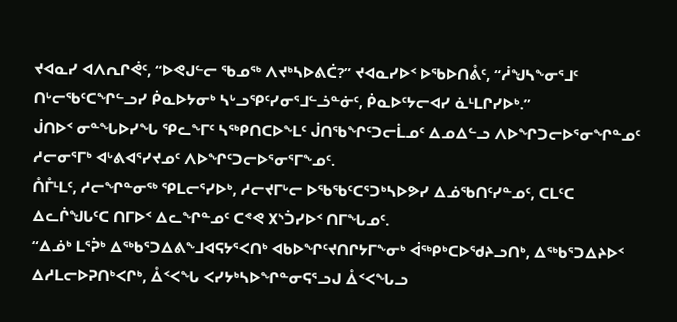ᔪᐊᓇᓯ ᐊᐱᕆᒋᕚᑦ, “ᐅᕙᒍᓪᓕ ᖃᓄᖅ ᐱᔪᒃᓴᐅᕕᑖ?” ᔪᐊᓇᓯᐅᑉ ᐅᖃᐅᑎᕔᑦ, “ᓲᖑᓴᖕᓂᕐᒧᑦ ᑎᒡᓕᖃᑦᑕᖏᓪᓗᓯ ᑮᓇᐅᔭᓂᒃ ᓴᒡᓗᕿᑦᓯᓂᕐᒧᓪᓘᓐᓃᑦ, ᑮᓇᐅᑦᔭᓕᐊᓯ ᓈᒻᒪᒋᓯᐅᒃ.”
ᒎᑎᐅᑉ ᓂᓐᖓᐅᓯᖓ ᕿᓚᖕᒥᑦ ᓴᖅᑭᑎᑕᐅᖕᒪᑦ ᒎᑎᖃᖏᑦᑐᓕᒫᓄᑦ ᐃᓄᐃᓪᓗ ᐱᐅᖏᑐᓕᐅᕐᓂᖏᓐᓄᑦ ᓱᓕᓂᕐᒥᒃ ᐊᒡᕕᐊᕐᓯᔪᓄᑦ ᐱᐅᖏᑦᑐᓕᐅᕐᓂᕐᒥᖕᓄᑦ.
ᑍᒤᒻᒪᑦ, ᓱᓕᖏᓐᓂᖅ ᕿᒪᓕᕐᓯᐅᒃ, ᓱᓕᔪᒥᒡᓕ ᐅᖃᖃᑦᑕᕐᑐᒃᓴᐅᕗᓯ ᐃᓅᖃᑎᑦᓯᓐᓄᑦ, ᑕᒪᑦᑕ ᐃᓚᒌᖑᒐᑦᑕ ᑎᒥᐅᑉ ᐃᓚᖏᓐᓄᑦ ᑕᕝᕙ ᙭ᔅᑑᓯᐅᑉ ᑎᒥᖓᓄᑦ.
“ᐃᓅᒃ ᒪᕐᕉᒃ ᐃᖅᑲᕐᑐᐃᕕᖕᒧᐊᕋᔭᕐᐸᑎᒃ ᐊᑲᐅᖏᑦᔪᑎᒋᔭᒥᖕᓂᒃ ᐋᖅᑭᒃᑕᐅᖁᔨᓗᑎᒃ, ᐃᖅᑲᕐᑐᐃᔨᐅᑉ ᐃᓱᒪᓕᐅᕈᑎᒃᐸᒋᒃ, ᐂᑉᐸᖓ ᐸᓯᔭᒃᓴᐅᖏᓐᓂᕋᕐᓗᒍ ᐂᑉᐸᖓᓗ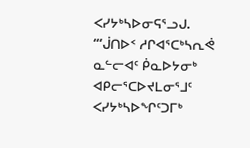ᐸᓯᔭᒃᓴᐅᓂᕋᕐᓗᒍ.
“‘ᒎᑎᐅᑉ ᓱᒋᐊᕐᑕᒃᓴᕆᕚ ᓇᓪᓕᐊᑦ ᑮᓇᐅᔭᓂᒃ ᐊᑭᓕᕐᑕᐅᔪᒪᓂᕐᒧᑦ ᐸᓯᔭᒃᓴᐅᖏᑦᑐᒥᒃ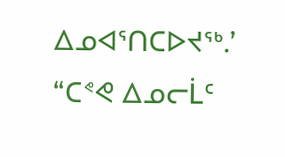ᐃᓄᐊᕐᑎᑕᐅᔪᖅ.’ “ᑕᕝᕙ ᐃᓄᓕᒫᑦ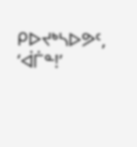ᑭᐅᔪᒃᓴᐅᕗᑦ, ‘ᐋᒦᓐ!’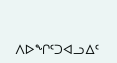ᐱᐅᖏᑦᑐᐊᓗᐃᑦ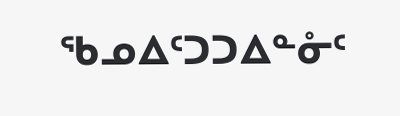ᖃᓄᐃᑦᑐᑐᐃᓐᓁᑦ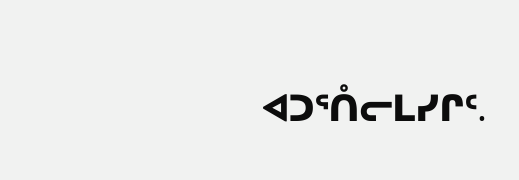ᐊᑐᕐᑍᓕᒪᓯᒋᑦ.